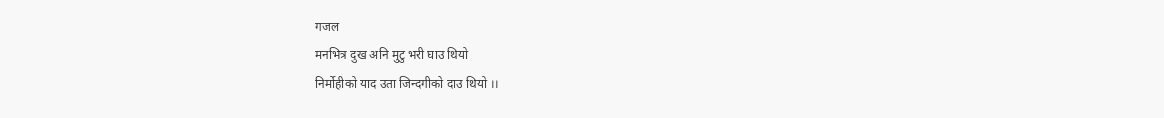गजल
मनभित्र दुख अनि मुटु भरी घाउ थियो
निर्मोहीको याद उता जिन्दगीको दाउ थियो ।।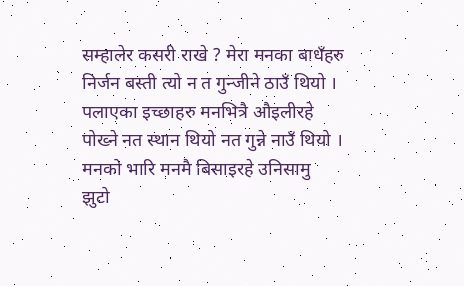सम्हालेर कसरी राखे ? मेरा मनका बाधँहरु
निर्जन बस्ती त्यो न त गुन्जीने ठाउँ थियो ।
पलाएका इच्छाहरु मनभित्रै औइलीरहे
पोख्ने नत स्थान थियो नत गुन्ने नाउँ थियो ।
मनको भारि मनमै बिसाइरहे उनिसामु
झुटो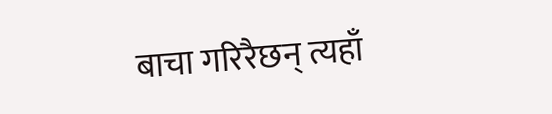बाचा गरिरैछन् त्यहाँ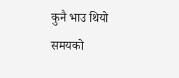कुनै भाउ थियो
समयको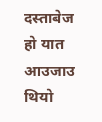दस्ताबेज हो यात आउजाउ थियो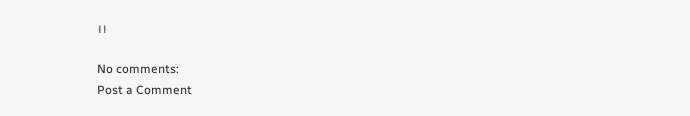।।

No comments:
Post a Comment